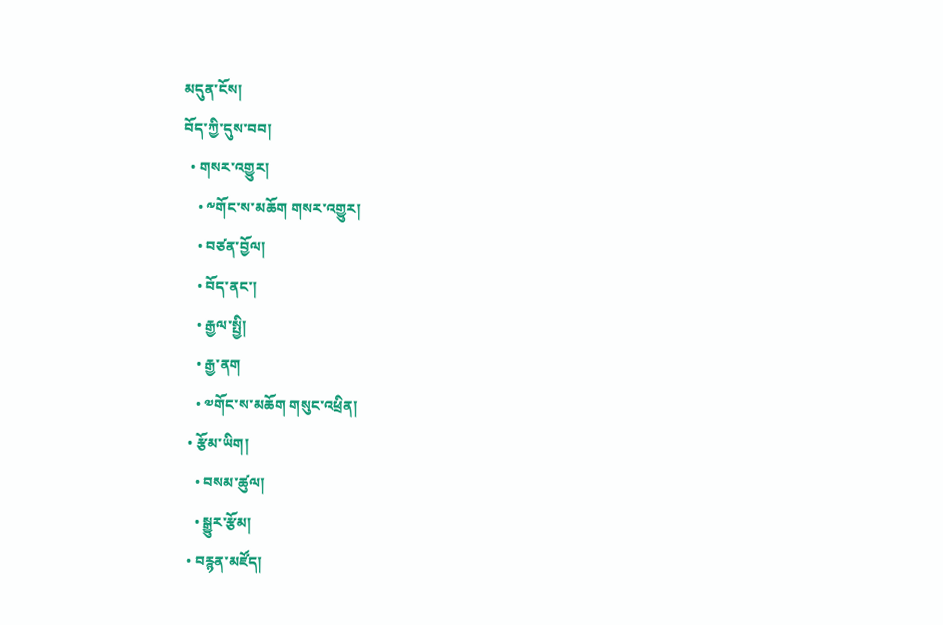མདུན་ངོས།
བོད་ཀྱི་དུས་བབ།
  • གསར་འགྱུར།
    • ༸གོང་ས་མཆོག གསར་འགྱུར།
    • བཙན་བྱོལ།
    • བོད་ནང་།
    • རྒྱལ་སྤྱི།
    • རྒྱ་ནག
    • ༧གོང་ས་མཆོག གསུང་འཕྲིན།
  • རྩོམ་ཡིག།
    • བསམ་ཚུལ།
    • སྒྱུར་རྩོམ།
  • བརྙན་མཛོད།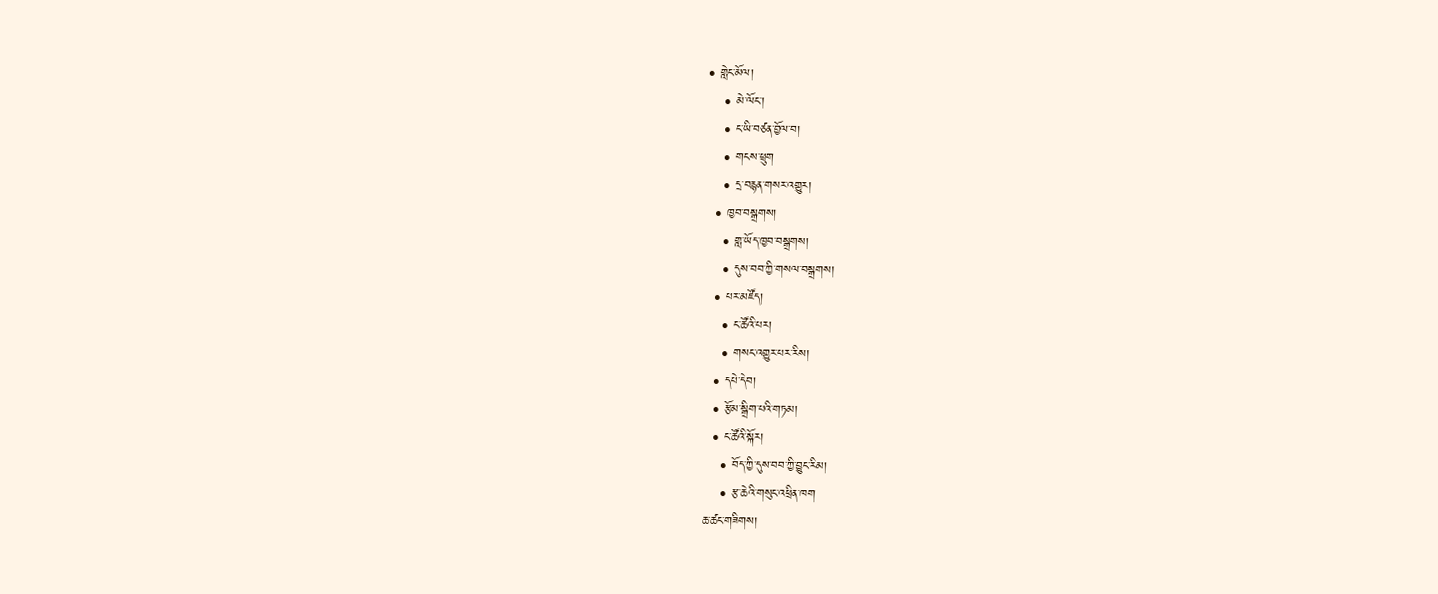• གླེང་མོལ།
    • མེ་ལོང་།
    • ང་ཡི་བཙན་བྱོལ་བ།
    • གངས་ཕྲུག
    • དྲ་བརྙན་གསར་འགྱུར།
  • ཁྱབ་བསྒྲགས།
    • གླ་ཡོད་ཁྱབ་བསྒྲགས།
    • དུས་བབ་ཀྱི་གསལ་བསྒྲགས།
  • པར་མཛོད།
    • ང་ཚོའི་པར།
    • གསང་འགྱུར་པར་རིས།
  • དཔེ་དེབ།
  • རྩོམ་སྒྲིག་པའི་གཏམ།
  • ང་ཚོའི་སྐོར།
    • བོད་ཀྱི་དུས་བབ་ཀྱི་བྱུང་རིམ།
    • རྩ་ཆེའི་གསུང་འཕྲིན་ཁག
ཆ་ཚང་གཟིགས།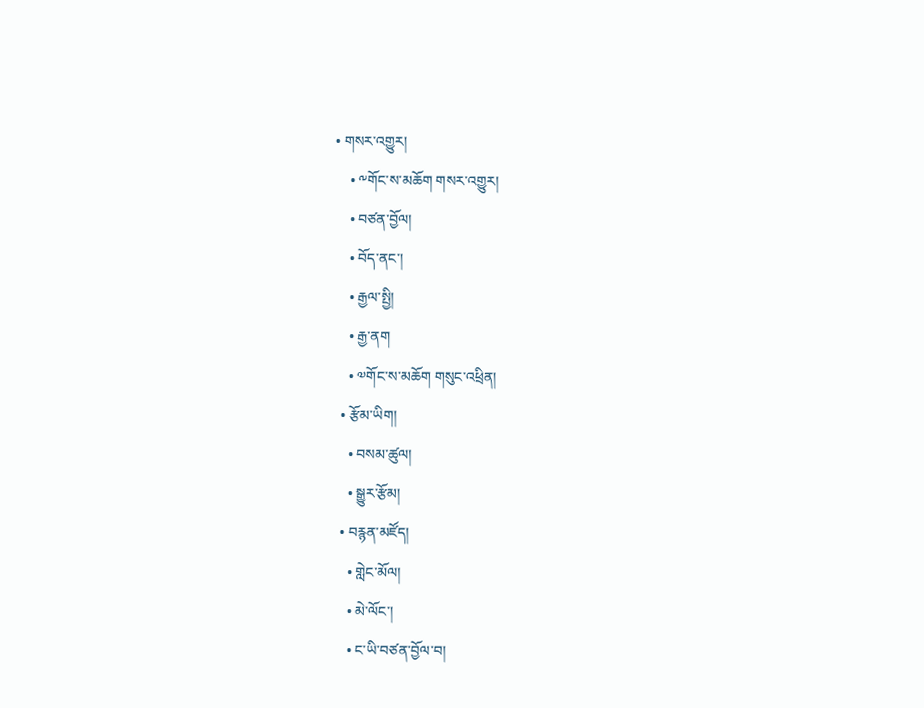• གསར་འགྱུར།
    • ༸གོང་ས་མཆོག གསར་འགྱུར།
    • བཙན་བྱོལ།
    • བོད་ནང་།
    • རྒྱལ་སྤྱི།
    • རྒྱ་ནག
    • ༧གོང་ས་མཆོག གསུང་འཕྲིན།
  • རྩོམ་ཡིག།
    • བསམ་ཚུལ།
    • སྒྱུར་རྩོམ།
  • བརྙན་མཛོད།
    • གླེང་མོལ།
    • མེ་ལོང་།
    • ང་ཡི་བཙན་བྱོལ་བ།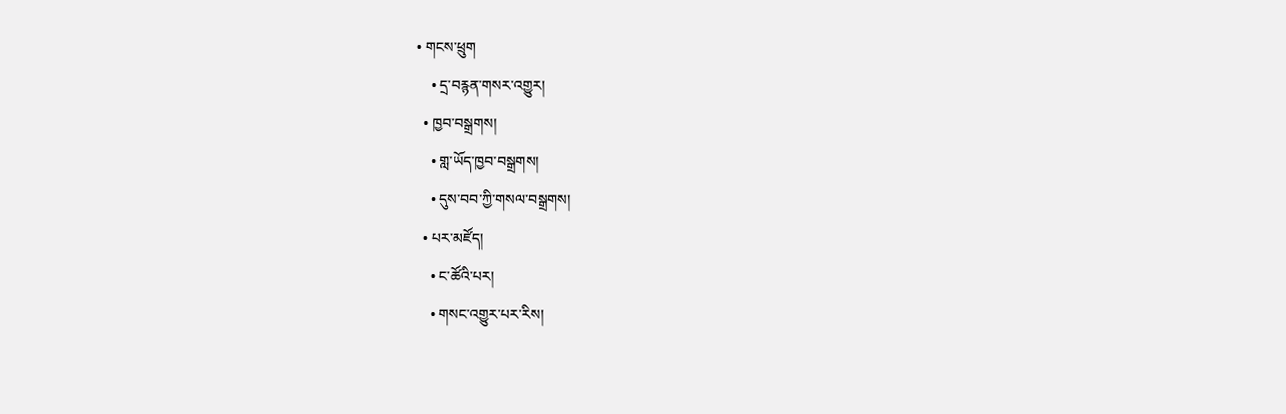• གངས་ཕྲུག
    • དྲ་བརྙན་གསར་འགྱུར།
  • ཁྱབ་བསྒྲགས།
    • གླ་ཡོད་ཁྱབ་བསྒྲགས།
    • དུས་བབ་ཀྱི་གསལ་བསྒྲགས།
  • པར་མཛོད།
    • ང་ཚོའི་པར།
    • གསང་འགྱུར་པར་རིས།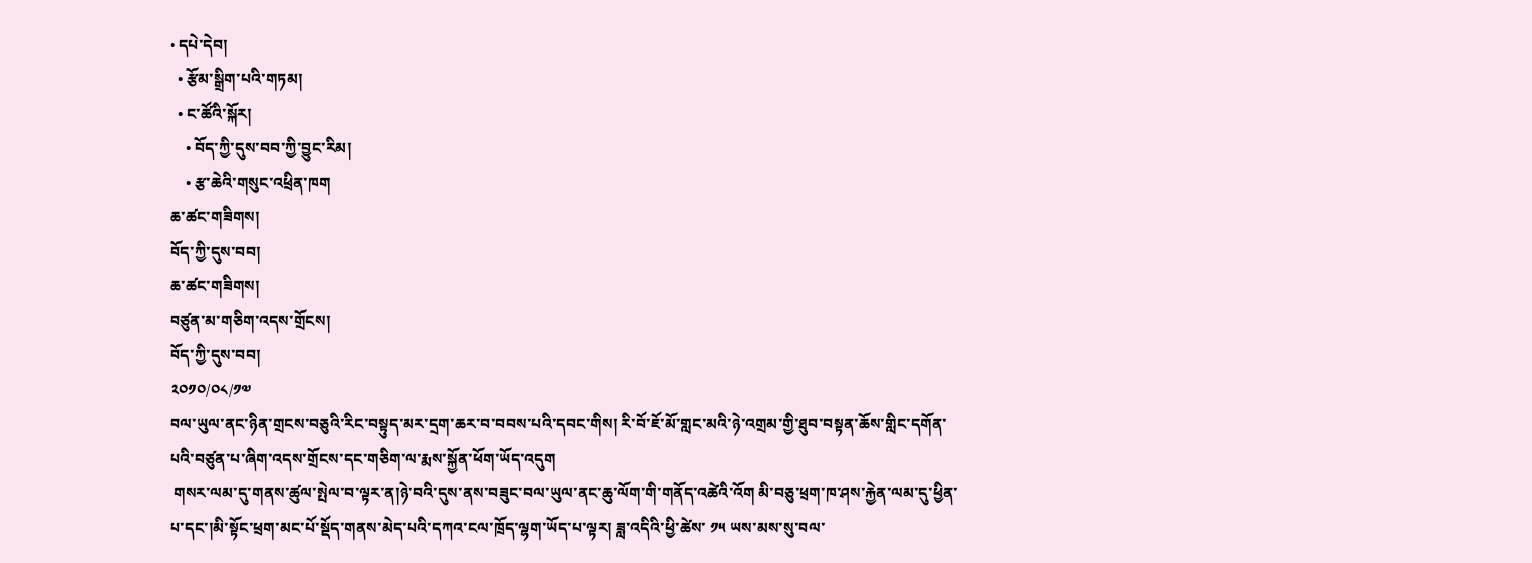• དཔེ་དེབ།
  • རྩོམ་སྒྲིག་པའི་གཏམ།
  • ང་ཚོའི་སྐོར།
    • བོད་ཀྱི་དུས་བབ་ཀྱི་བྱུང་རིམ།
    • རྩ་ཆེའི་གསུང་འཕྲིན་ཁག
ཆ་ཚང་གཟིགས།
བོད་ཀྱི་དུས་བབ།
ཆ་ཚང་གཟིགས།
བཙུན་མ་གཅིག་འདས་གྲོངས།
བོད་ཀྱི་དུས་བབ།
༢༠༡༠/༠༨/༡༧
བལ་ཡུལ་ནང་ཉིན་གྲངས་བཅུའི་རིང་བསྟུད་མར་དྲག་ཆར་བ་བབས་པའི་དབང་གིས། རི་བོ་ཇོ་མོ་གླང་མའི་ཉེ་འགྲམ་གྱི་ཐུབ་བསྟན་ཆོས་གླིང་དགོན་པའི་བཙུན་པ་ཞིག་འདས་གྲོངས་དང་གཅིག་ལ་རྨས་སྐྱོན་ཕོག་ཡོད་འདུག
 གསར་ལམ་དུ་གནས་ཚུལ་སྤེལ་བ་ལྟར་ན།ཉེ་བའི་དུས་ནས་བཟུང་བལ་ཡུལ་ནང་ཆུ་ལོག་གི་གནོད་འཚེའི་འོག མི་བཅུ་ཕྲག་ཁ་ཤས་རྐྱེན་ལམ་དུ་ཕྱིན་པ་དང་།མི་སྟོང་ཕྲག་མང་པོ་སྡོད་གནས་མེད་པའི་དཀའ་ངལ་ཁྲོད་ལྷག་ཡོད་པ་ལྟར། ཟླ་འདིའི་ཕྱི་ཚེས་ ༡༥ ཡས་མས་སུ་བལ་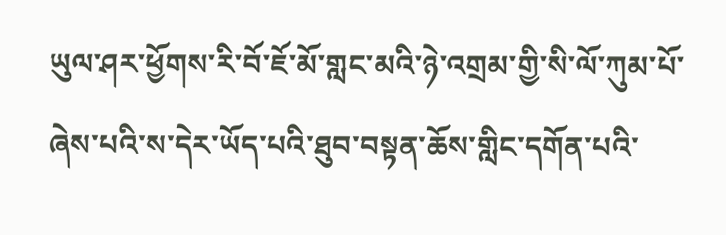ཡུལ་ཤར་ཕྱོགས་རི་བོ་ཇོ་མོ་གླང་མའི་ཉེ་འགྲམ་གྱི་སི་ལོ་ཀུམ་པོ་ཞེས་པའི་ས་དེར་ཡོད་པའི་ཐུབ་བསྟན་ཆོས་གླིང་དགོན་པའི་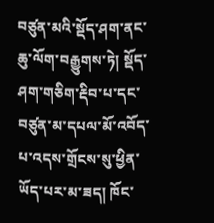བཙུན་མའི་སྡོད་ཤག་ནང་ཆུ་ལོག་བརྒྱུགས་ཏེ། སྡོད་ཤག་གཅིག་རྡིབ་པ་དང་བཙུན་མ་དཔལ་མོ་འབོད་པ་འདས་གྲོངས་སུ་ཕྱིན་ཡོད་པར་མ་ཟད། ཁོང་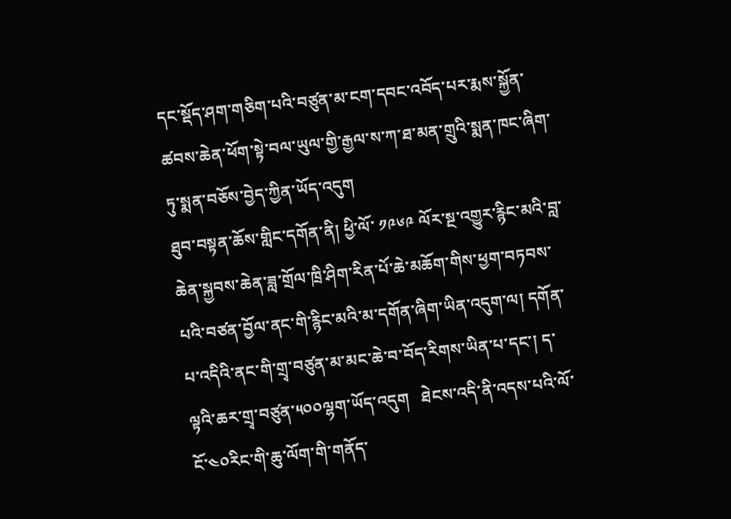དང་སྡོད་ཤག་གཅིག་པའི་བཙུན་མ་ངག་དབང་འབོད་པར་རྨས་སྐྱོན་ཚབས་ཆེན་ཕོག་སྟེ་བལ་ཡུལ་གྱི་རྒྱལ་ས་ཀ་ཐ་མན་གྲུའི་སྨན་ཁང་ཞིག་ཏུ་སྨན་བཅོས་བྱེད་ཀྱིན་ཡོད་འདུག
ཐུབ་བསྟན་ཆོས་གླིང་དགོན་ནི། ཕྱི་ལོ་ ༡༩༦༩ ལོར་སྔ་འགྱུར་རྙིང་མའི་བླ་ཆེན་སྐྱབས་ཆེན་ཟླ་གྲོལ་ཁྲི་ཤིག་རིན་པོ་ཆེ་མཆོག་གིས་ཕྱག་བཏབས་པའི་བཙན་བྱོལ་ནང་གི་རྙིང་མའི་མ་དགོན་ཞིག་ཡིན་འདུག་ལ། དགོན་པ་འདིའི་ནང་གི་གྲྭ་བཙུན་མ་མང་ཆེ་བ་བོད་རིགས་ཡིན་པ་དང་། ད་ལྟའི་ཆར་གྲྭ་བཙུན་༥༠༠ལྷག་ཡོད་འདུག   ཐེངས་འདི་ནི་འདས་པའི་ལོ་ངོ་༤༠རིང་གི་ཆུ་ལོག་གི་གནོད་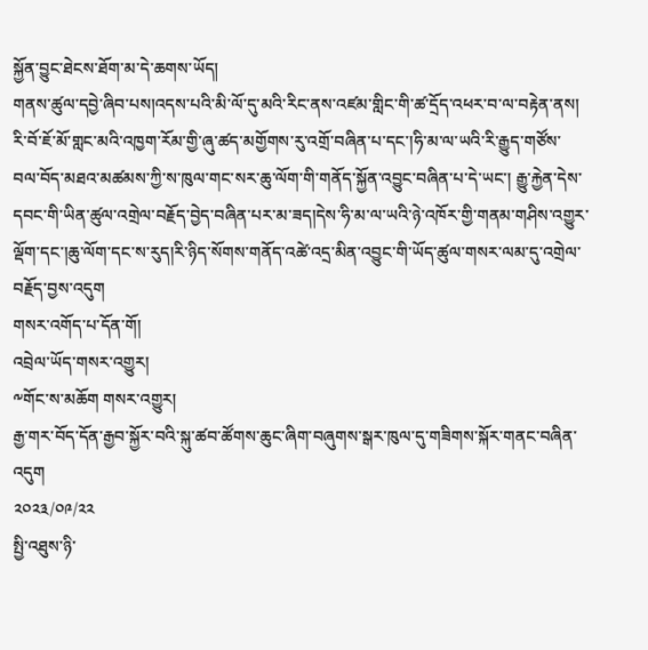སྐྱོན་བྱུང་ཐེངས་ཐོག་མ་དེ་ཆགས་ཡོད།
གནས་ཚུལ་དབྱེ་ཞིབ་པས།འདས་པའི་མི་ལོ་དུ་མའི་རིང་ནས་འཛམ་གླིང་གི་ཚ་དྲོད་འཕར་བ་ལ་བརྟེན་ནས། རི་བོ་ཇོ་མོ་གླང་མའི་འཁྱག་རོམ་གྱི་ཞུ་ཚད་མགྱོགས་རུ་འགྲོ་བཞིན་པ་དང་།ཧི་མ་ལ་ཡའི་རི་རྒྱུད་གཙོས་བལ་བོད་མཐའ་མཚམས་ཀྱི་ས་ཁུལ་གང་སར་ཆུ་ལོག་གི་གནོད་སྐྱོན་འབྱུང་བཞིན་པ་དེ་ཡང་། རྒྱུ་རྐྱེན་དེས་དབང་གི་ཡིན་ཚུལ་འགྲེལ་བརྗོད་བྱེད་བཞིན་པར་མ་ཟད།དེས་ཧི་མ་ལ་ཡའི་ཉེ་འཁོར་གྱི་གནམ་གཤིས་འགྱུར་ལྡོག་དང་།ཆུ་ལོག་དང་ས་རུད།རི་ཉིད་སོགས་གནོད་འཚེ་འདྲ་མིན་འབྱུང་གི་ཡོད་ཚུལ་གསར་ལམ་དུ་འགྲེལ་བརྗོད་བྱས་འདུག
གསར་འགོད་པ་དོན་གོ།
འབྲེལ་ཡོད་གསར་འགྱུར།
༸གོང་ས་མཆོག གསར་འགྱུར།
རྒྱ་གར་བོད་དོན་རྒྱབ་སྐྱོར་བའི་སྐུ་ཚབ་ཚོགས་ཆུང་ཞིག་བཞུགས་སྒར་ཁུལ་དུ་གཟིགས་སྐོར་གནང་བཞིན་འདུག
༢༠༢༣/༠༩/༢༢
སྤྱི་འཐུས་ཉི་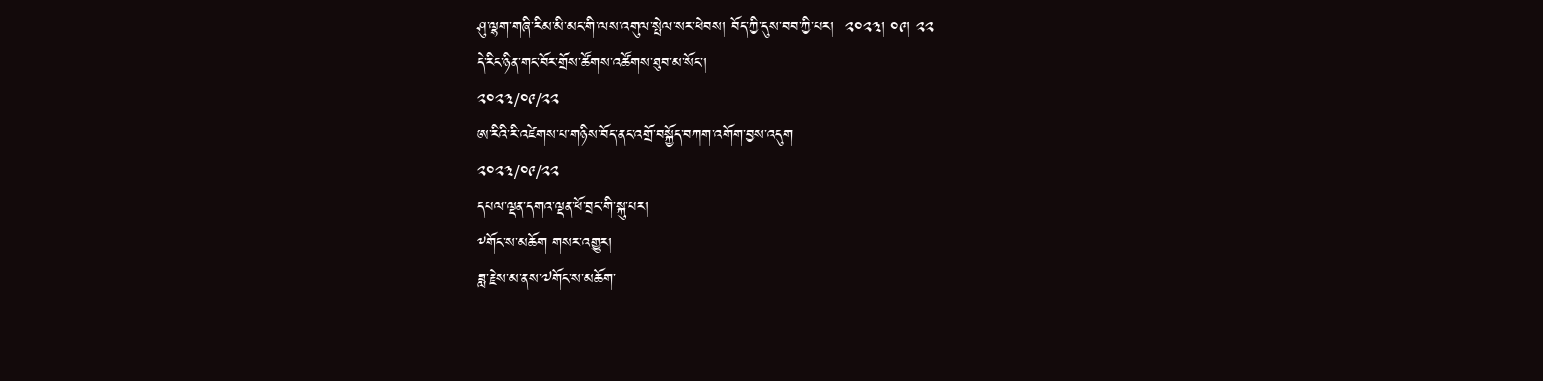ཤུ་ལྷག་གཞི་རིམ་མི་མང་གི་ལས་འགུལ་སྤེལ་སར་ཕེབས། བོད་ཀྱི་དུས་བབ་ཀྱི་པར།  ༢༠༢༣། ༠༩། ༢༢
དེ་རིང་ཉིན་གང་བོར་གྲོས་ཚོགས་འཚོགས་ཐུབ་མ་སོང་།
༢༠༢༣/༠༩/༢༢
ཨ་རིའི་རི་འཛེགས་པ་གཉིས་བོད་ནང་འགྲོ་བསྐྱོད་བཀག་འགོག་བྱས་འདུག
༢༠༢༣/༠༩/༢༢
དཔལ་ལྡན་དགའ་ལྡན་ཕོ་བྲང་གི་སྐུ་པར།
༸གོང་ས་མཆོག གསར་འགྱུར།
ཟླ་རྗེས་མ་ནས་༧གོང་ས་མཆོག་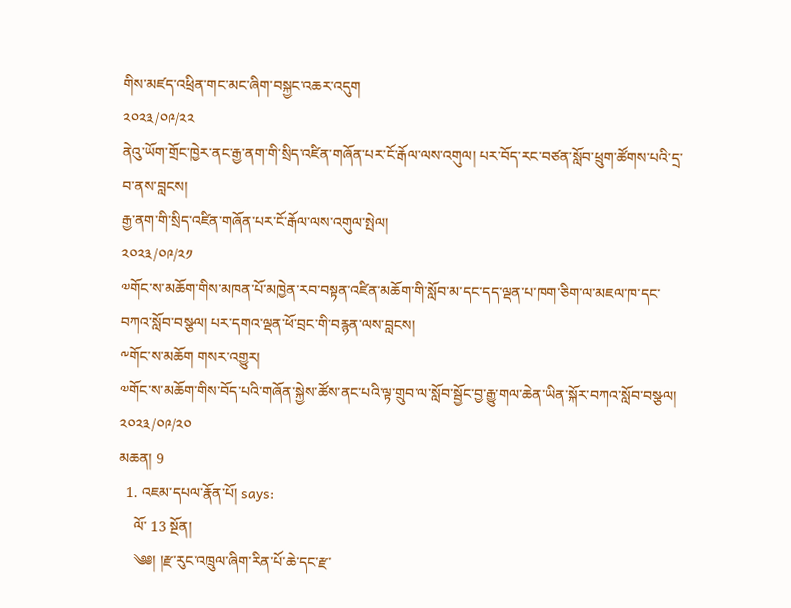གིས་མཛད་འཕྲིན་གང་མང་ཞིག་བསྐྱང་འཆར་འདུག
༢༠༢༣/༠༩/༢༢
ནེའུ་ཡོག་གྲོང་ཁྱེར་ནང་རྒྱ་ནག་གི་སྲིད་འཛིན་གཞོན་པར་ངོ་རྒོལ་ལས་འགུལ། པར་བོད་རང་བཙན་སློབ་ཕྲུག་ཚོགས་པའི་དྲ་བ་ནས་བླངས།
རྒྱ་ནག་གི་སྲིད་འཛིན་གཞོན་པར་ངོ་རྒོལ་ལས་འགུལ་སྤེལ།
༢༠༢༣/༠༩/༢༡
༧གོང་ས་མཆོག་གིས་མཁན་པོ་མཁྱེན་རབ་བསྟན་འཛིན་མཆོག་གི་སློབ་མ་དང་དད་ལྡན་པ་ཁག་ཅིག་ལ་མཇལ་ཁ་དང་བཀའ་སློབ་བསྩལ། པར་དགའ་ལྡན་ཕོ་བྲང་གི་བརྙན་ལས་བླངས།
༸གོང་ས་མཆོག གསར་འགྱུར།
༧གོང་ས་མཆོག་གིས་བོད་པའི་གཞོན་སྐྱེས་ཚོས་ནང་པའི་ལྟ་གྲུབ་ལ་སློབ་སྦྱོང་བྱ་རྒྱུ་གལ་ཆེན་ཡིན་སྐོར་བཀའ་སློབ་བསྩལ།
༢༠༢༣/༠༩/༢༠
མཆན། 9
  1. འཇམ་དཔལ་རྣོན་པོ། says:
    ལོ་ 13 སྔོན།
    ༄༅། །རྫ་རུང་འཁྲུལ་ཞིག་རིན་པོ་ཆེ་དང་རྫ་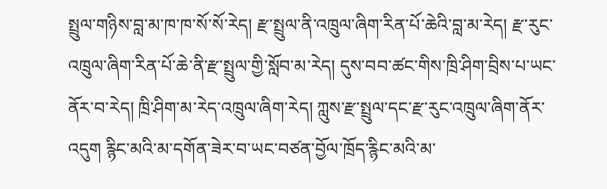སྤྲུལ་གཉིས་བླ་མ་ཁ་ཁ་སོ་སོ་རེད། རྫ་སྤྲུལ་ནི་འཁྲུལ་ཞིག་རིན་པོ་ཆེའི་བླ་མ་རེད། རྫ་རུང་འཁྲུལ་ཞིག་རིན་པོ་ཆེ་ནི་རྫ་སྤྲུལ་གྱི་སློབ་མ་རེད། དུས་བབ་ཚང་གིས་ཁྲི་ཤིག་བྲིས་པ་ཡང་ནོར་བ་རེད། ཁྲི་ཤིག་མ་རེད་འཁྲུལ་ཞིག་རེད། ཀླུས་རྫ་སྤྲུལ་དང་རྫ་རུང་འཁྲུལ་ཞིག་ནོར་འདུག རྙིང་མའི་མ་དགོན་ཟེར་བ་ཡང་བཙན་བྱོལ་ཁྲོད་རྙིང་མའི་མ་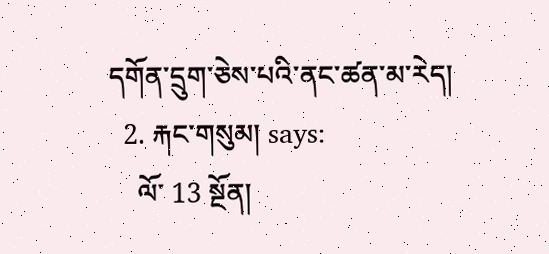དགོན་དྲུག་ཅེས་པའི་ནང་ཚན་མ་རེད།
  2. རྐང་གསུམ། says:
    ལོ་ 13 སྔོན།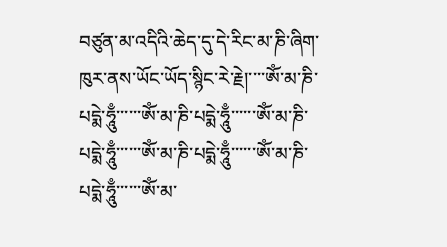བཙུན་མ་འདིའི་ཆེད་དུ་དེ་རིང་མ་ཎི་ཞིག་ཁུར་ནས་ཡོང་ཡོད་སྙིང་རེ་རྗེ།་་་་ཨོཾ་མ་ཎི་པདྨེ་ཧཱུྃ་་་་་་ཨོཾ་མ་ཎི་པདྨེ་ཧཱུྃ་་་་་་ཨོཾ་མ་ཎི་པདྨེ་ཧཱུྃ་་་་་་ཨོཾ་མ་ཎི་པདྨེ་ཧཱུྃ་་་་་་ཨོཾ་མ་ཎི་པདྨེ་ཧཱུྃ་་་་་་ཨོཾ་མ་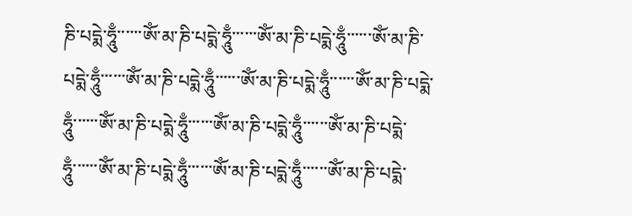ཎི་པདྨེ་ཧཱུྃ་་་་་་ཨོཾ་མ་ཎི་པདྨེ་ཧཱུྃ་་་་་་ཨོཾ་མ་ཎི་པདྨེ་ཧཱུྃ་་་་་་ཨོཾ་མ་ཎི་པདྨེ་ཧཱུྃ་་་་་་ཨོཾ་མ་ཎི་པདྨེ་ཧཱུྃ་་་་་་ཨོཾ་མ་ཎི་པདྨེ་ཧཱུྃ་་་་་་ཨོཾ་མ་ཎི་པདྨེ་ཧཱུྃ་་་་་་ཨོཾ་མ་ཎི་པདྨེ་ཧཱུྃ་་་་་་ཨོཾ་མ་ཎི་པདྨེ་ཧཱུྃ་་་་་་ཨོཾ་མ་ཎི་པདྨེ་ཧཱུྃ་་་་་་ཨོཾ་མ་ཎི་པདྨེ་ཧཱུྃ་་་་་་ཨོཾ་མ་ཎི་པདྨེ་ཧཱུྃ་་་་་་ཨོཾ་མ་ཎི་པདྨེ་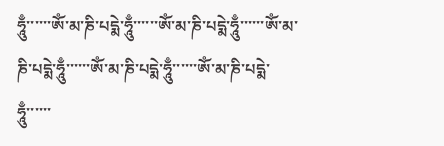ཧཱུྃ་་་་་་ཨོཾ་མ་ཎི་པདྨེ་ཧཱུྃ་་་་་་ཨོཾ་མ་ཎི་པདྨེ་ཧཱུྃ་་་་་་ཨོཾ་མ་ཎི་པདྨེ་ཧཱུྃ་་་་་་ཨོཾ་མ་ཎི་པདྨེ་ཧཱུྃ་་་་་་ཨོཾ་མ་ཎི་པདྨེ་ཧཱུྃ་་་་་་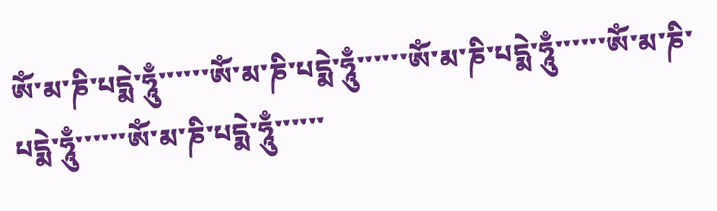ཨོཾ་མ་ཎི་པདྨེ་ཧཱུྃ་་་་་་ཨོཾ་མ་ཎི་པདྨེ་ཧཱུྃ་་་་་་ཨོཾ་མ་ཎི་པདྨེ་ཧཱུྃ་་་་་་ཨོཾ་མ་ཎི་པདྨེ་ཧཱུྃ་་་་་་ཨོཾ་མ་ཎི་པདྨེ་ཧཱུྃ་་་་་་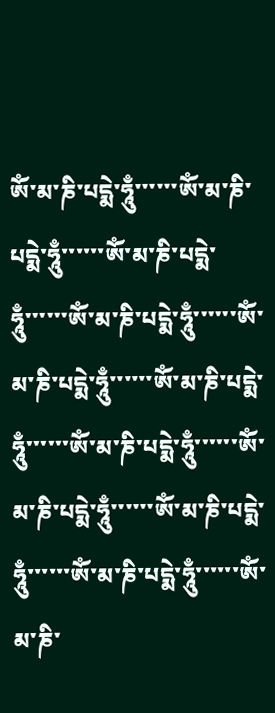ཨོཾ་མ་ཎི་པདྨེ་ཧཱུྃ་་་་་་ཨོཾ་མ་ཎི་པདྨེ་ཧཱུྃ་་་་་་ཨོཾ་མ་ཎི་པདྨེ་ཧཱུྃ་་་་་་ཨོཾ་མ་ཎི་པདྨེ་ཧཱུྃ་་་་་་ཨོཾ་མ་ཎི་པདྨེ་ཧཱུྃ་་་་་་ཨོཾ་མ་ཎི་པདྨེ་ཧཱུྃ་་་་་་ཨོཾ་མ་ཎི་པདྨེ་ཧཱུྃ་་་་་་ཨོཾ་མ་ཎི་པདྨེ་ཧཱུྃ་་་་་་ཨོཾ་མ་ཎི་པདྨེ་ཧཱུྃ་་་་་་ཨོཾ་མ་ཎི་པདྨེ་ཧཱུྃ་་་་་་ཨོཾ་མ་ཎི་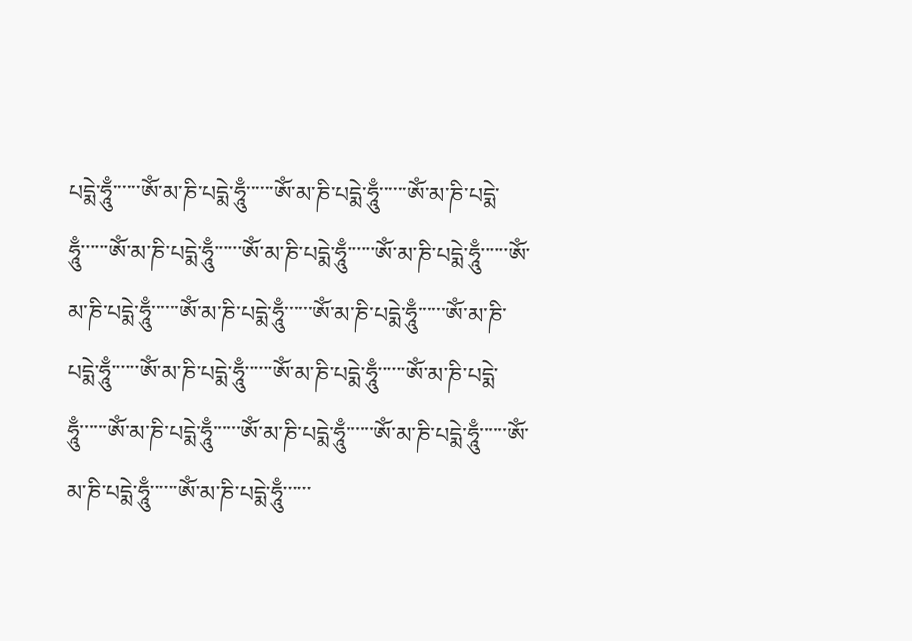པདྨེ་ཧཱུྃ་་་་་་ཨོཾ་མ་ཎི་པདྨེ་ཧཱུྃ་་་་་་ཨོཾ་མ་ཎི་པདྨེ་ཧཱུྃ་་་་་་ཨོཾ་མ་ཎི་པདྨེ་ཧཱུྃ་་་་་་ཨོཾ་མ་ཎི་པདྨེ་ཧཱུྃ་་་་་་ཨོཾ་མ་ཎི་པདྨེ་ཧཱུྃ་་་་་་ཨོཾ་མ་ཎི་པདྨེ་ཧཱུྃ་་་་་་ཨོཾ་མ་ཎི་པདྨེ་ཧཱུྃ་་་་་་ཨོཾ་མ་ཎི་པདྨེ་ཧཱུྃ་་་་་་ཨོཾ་མ་ཎི་པདྨེ་ཧཱུྃ་་་་་་ཨོཾ་མ་ཎི་པདྨེ་ཧཱུྃ་་་་་་ཨོཾ་མ་ཎི་པདྨེ་ཧཱུྃ་་་་་་ཨོཾ་མ་ཎི་པདྨེ་ཧཱུྃ་་་་་་ཨོཾ་མ་ཎི་པདྨེ་ཧཱུྃ་་་་་་ཨོཾ་མ་ཎི་པདྨེ་ཧཱུྃ་་་་་་ཨོཾ་མ་ཎི་པདྨེ་ཧཱུྃ་་་་་་ཨོཾ་མ་ཎི་པདྨེ་ཧཱུྃ་་་་་་ཨོཾ་མ་ཎི་པདྨེ་ཧཱུྃ་་་་་་ཨོཾ་མ་ཎི་པདྨེ་ཧཱུྃ་་་་་་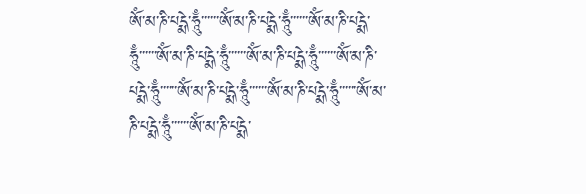ཨོཾ་མ་ཎི་པདྨེ་ཧཱུྃ་་་་་་ཨོཾ་མ་ཎི་པདྨེ་ཧཱུྃ་་་་་་ཨོཾ་མ་ཎི་པདྨེ་ཧཱུྃ་་་་་་ཨོཾ་མ་ཎི་པདྨེ་ཧཱུྃ་་་་་་ཨོཾ་མ་ཎི་པདྨེ་ཧཱུྃ་་་་་་ཨོཾ་མ་ཎི་པདྨེ་ཧཱུྃ་་་་་་ཨོཾ་མ་ཎི་པདྨེ་ཧཱུྃ་་་་་་ཨོཾ་མ་ཎི་པདྨེ་ཧཱུྃ་་་་་་ཨོཾ་མ་ཎི་པདྨེ་ཧཱུྃ་་་་་་ཨོཾ་མ་ཎི་པདྨེ་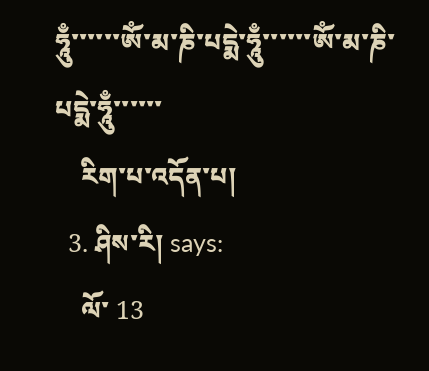ཧཱུྃ་་་་་་ཨོཾ་མ་ཎི་པདྨེ་ཧཱུྃ་་་་་་ཨོཾ་མ་ཎི་པདྨེ་ཧཱུྃ་་་་་་
    རིག་པ་འདོན་པ།
  3. ཤིས་རི། says:
    ལོ་ 13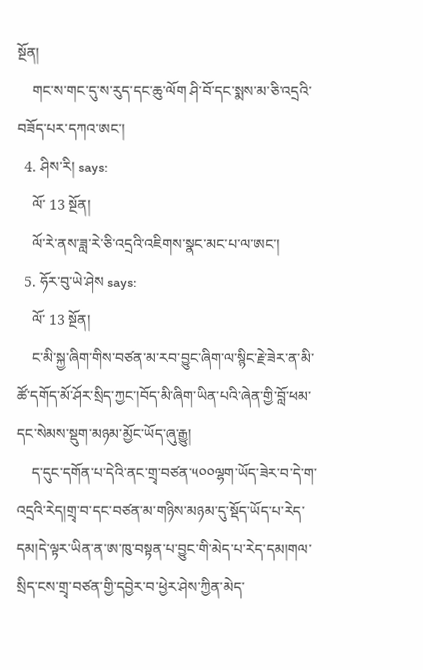སྔོན།
    གང་ས་གང་དུ་ས་རུད་དང་ཆུ་ལོག ཤི་བོ་དང་སྨས་མ་ཅི་འདྲའི་བཟོད་པར་དཀའ་ཨང་།
  4. ཤིས་རི། says:
    ལོ་ 13 སྔོན།
    ལོ་རེ་ནས་ཟླ་རེ་ཅི་འདྲའི་འཇིགས་སྣང་མང་པ་ལ་ཨང་།
  5. ཧོར་བུ་ཡེ་ཤེས says:
    ལོ་ 13 སྔོན།
    ང་མི་སྐྱ་ཞིག་གིས་བཙན་མ་རབ་བྱུང་ཞིག་ལ་སྙིང་རྗེ་ཟེར་ན་མི་ཚོ་དགོད་མོ་ཤོར་སྲིད་ཀྱང་།བོད་མི་ཞིག་ཡིན་པའི་ཞེན་གྱི་བློ་ཕམ་དང་སེམས་སྡུག་མཉམ་མྱོང་ཡོད་ཞུ་རྒྱུ།
    ད་དུང་དགོན་པ་དེའི་ནང་གྲྭ་བཙན་༥༠༠ལྷག་ཡོད་ཟེར་བ་དེ་ག་འདྲའི་རེད།གྲྭ་བ་དང་བཙན་མ་གཉིས་མཉམ་དུ་སྡོད་ཡོད་པ་རེད་དམ།དེ་ལྟར་ཡིན་ན་ཨ་ཁུ་བསྟན་པ་བྱུང་གི་མེད་པ་རེད་དམ།གལ་སྲིད་ངས་གྲྭ་བཙན་གྱི་དབྱེར་བ་ཕྱེར་ཤེས་ཀྱིན་མེད་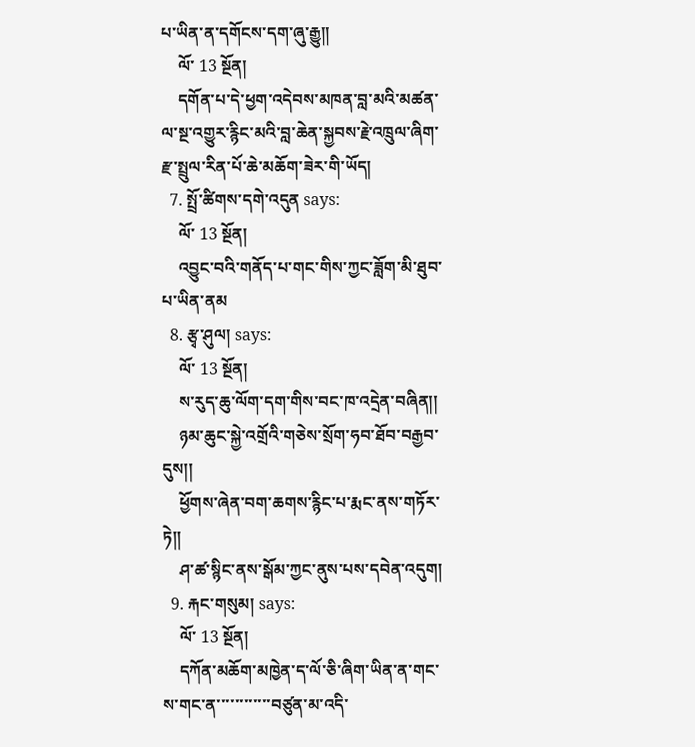པ་ཡིན་ན་དགོངས་དག་ཞུ་རྒྱུ།།
    ལོ་ 13 སྔོན།
    དགོན་པ་དེ་ཕྱག་འདེབས་མཁན་བླ་མའི་མཚན་ལ་སྔ་འགྱུར་རྙིང་མའི་བླ་ཆེན་སྐྱབས་རྗེ་འཁྲུལ་ཞིག་རྫ་སྤྲུལ་རིན་པོ་ཆེ་མཆོག་ཟེར་གི་ཡོད།
  7. སྤྲོ་ཚིགས་དགེ་འདུན says:
    ལོ་ 13 སྔོན།
    འབྱུང་བའི་གནོད་པ་གང་གིས་ཀྱང་ཟློག་མི་ཐུབ་པ་ཡིན་ནམ
  8. རྩྭ་ཤུལ། says:
    ལོ་ 13 སྔོན།
    ས་རུད་ཆུ་ལོག་དག་གིས་བང་ཁ་འདྲེན་བཞིན།།
    ཉམ་ཆུང་སྐྱེ་འགྲོའི་གཅེས་སྲོག་ཧབ་ཐོབ་བརྒྱབ་དུས།།
    ཕྱོགས་ཞེན་བག་ཆགས་རྙིང་པ་རྨང་ནས་གཏོར་ཏེ།།
    ཤ་ཚ་སྙིང་ནས་སྒོམ་ཀྱང་ནུས་པས་དབེན་འདུག།
  9. རྐང་གསུམ། says:
    ལོ་ 13 སྔོན།
    དཀོན་མཆོག་མཁྱེན་ད་ལོ་ཅི་ཞིག་ཡིན་ན་གང་ས་གང་ན་་་་་་་་་་་་བཙུན་མ་འདི་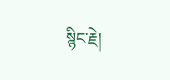སྙིང་རྗེ།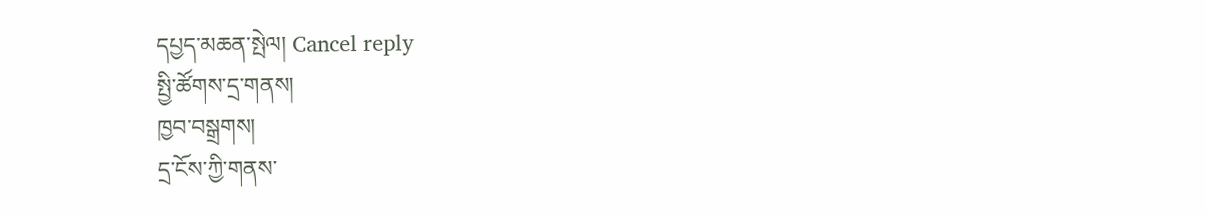དཔྱད་མཆན་སྤེལ། Cancel reply
སྤྱི་ཚོགས་དྲ་གནས།
ཁྱབ་བསྒྲགས།
དྲ་ངོས་ཀྱི་གནས་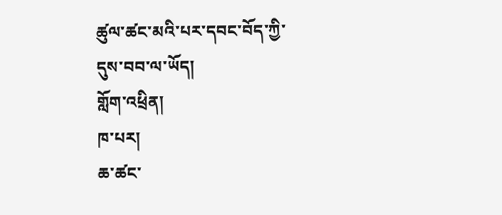ཚུལ་ཚང་མའི་པར་དབང་བོད་ཀྱི་དུས་བབ་ལ་ཡོད།
གློག་འཕྲིན།
ཁ་པར།
ཆ་ཚང་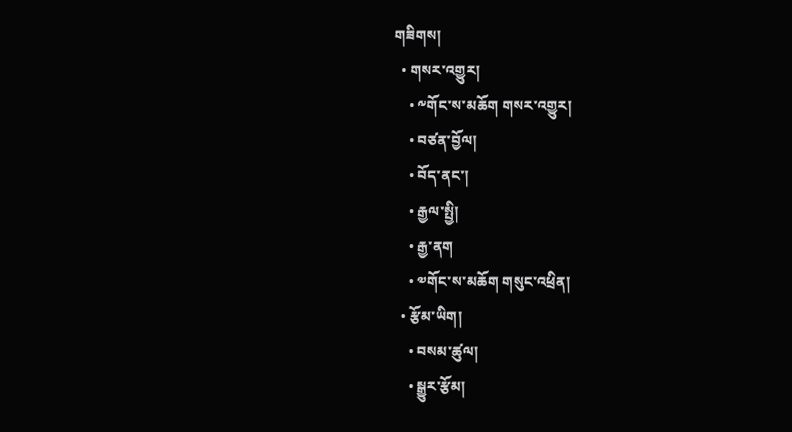གཟིགས།
  • གསར་འགྱུར།
    • ༸གོང་ས་མཆོག གསར་འགྱུར།
    • བཙན་བྱོལ།
    • བོད་ནང་།
    • རྒྱལ་སྤྱི།
    • རྒྱ་ནག
    • ༧གོང་ས་མཆོག གསུང་འཕྲིན།
  • རྩོམ་ཡིག།
    • བསམ་ཚུལ།
    • སྒྱུར་རྩོམ།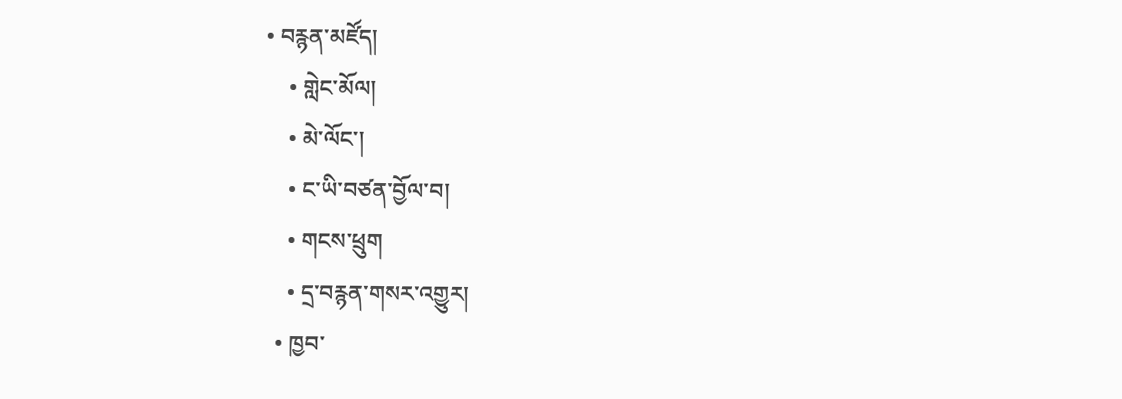• བརྙན་མཛོད།
    • གླེང་མོལ།
    • མེ་ལོང་།
    • ང་ཡི་བཙན་བྱོལ་བ།
    • གངས་ཕྲུག
    • དྲ་བརྙན་གསར་འགྱུར།
  • ཁྱབ་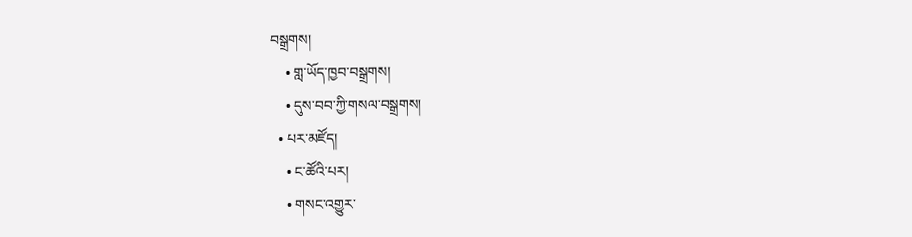བསྒྲགས།
    • གླ་ཡོད་ཁྱབ་བསྒྲགས།
    • དུས་བབ་ཀྱི་གསལ་བསྒྲགས།
  • པར་མཛོད།
    • ང་ཚོའི་པར།
    • གསང་འགྱུར་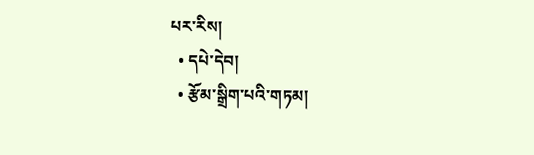པར་རིས།
  • དཔེ་དེབ།
  • རྩོམ་སྒྲིག་པའི་གཏམ།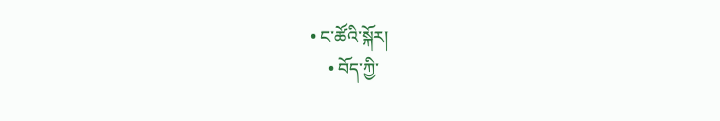• ང་ཚོའི་སྐོར།
    • བོད་ཀྱི་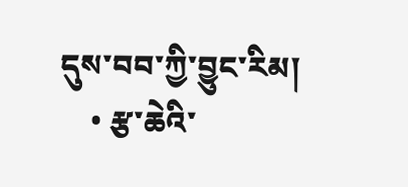དུས་བབ་ཀྱི་བྱུང་རིམ།
    • རྩ་ཆེའི་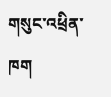གསུང་འཕྲིན་ཁག